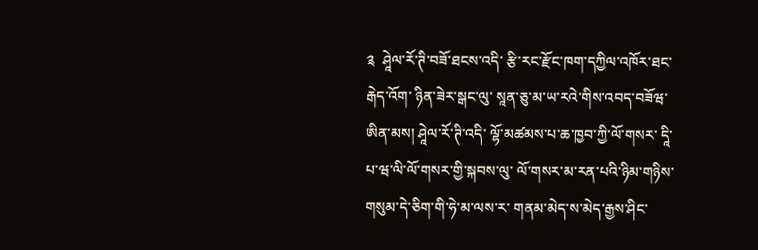༉  ཤཱེལ་རོ་ཊི་བཟོ་ཐངས་འདི་ རྩི་རང་རྫོང་ཁག་དཀྱིལ་འཁོར་ཐང་རྒེད་འོག་ ཉིན་ཟེར་སྒང་ལུ་ སཱན་ཅུ་མ་ཡ་རའེ་གིས་འབད་བཟོཝ་ཨིན་མས། ཤཱེལ་རོ་ཊི་འདི་ ལྷོ་མཚམས་པ་ཆ་ཁྱབ་ཀྱི་ལོ་གསར་ དཱི་པ་ཝ་ལི་ལོ་གསར་གྱི་སྐབས་ལུ་ ལོ་གསར་མ་རན་པའི་ཉིམ་གཉིས་གསུམ་དེ་ཅིག་གི་ཧེ་མ་ལས་ར་ གནམ་མེད་ས་མེད་རྒྱས་ཤིང་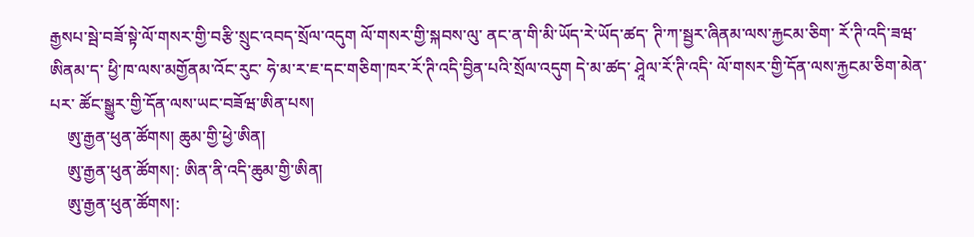རྒྱསཔ་སྦེ་བཟོ་སྟེ་ལོ་གསར་གྱི་བརྩི་སྲུང་འབད་སྲོལ་འདུག ལོ་གསར་གྱི་སྐབས་ལུ་ ནང་ན་གི་མི་ཡོད་རེ་ཡོད་ཚད་ ཊི་ཀ་སྦྱར་ཞིནམ་ལས་རྐྱངམ་ཅིག་ རོ་ཊི་འདི་ཟཝ་ཨིནམ་ད་ ཕྱི་ཁ་ལས་མགྱོནམ་འོང་རུང་ ཧེ་མ་ར་ཇ་དང་གཅིག་ཁར་རོ་ཊི་འདི་བྱིན་པའི་སྲོལ་འདུག དེ་མ་ཚད་ ཤཱེལ་རོ་ཊི་འདི་ ལོ་གསར་གྱི་དོན་ལས་རྐྱངམ་ཅིག་མེན་པར་ ཚོང་སྒྱུར་གྱི་དོན་ལས་ཡང་བཟོཝ་ཨིན་པས།
    ཨུ་རྒྱན་ཕུན་ཚོགས། ཆུམ་གྱི་ཕྱེ་ཨིན།
    ཨུ་རྒྱན་ཕུན་ཚོགས།: ཨིན་ནི་འདི་ཆུམ་གྱི་ཨིན།
    ཨུ་རྒྱན་ཕུན་ཚོགས།: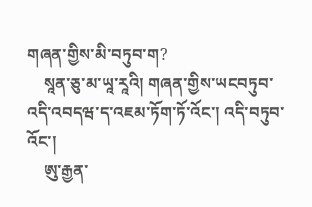གཞན་གྱིས་མི་བཏུབ་ག?
    སཱན་ཅུ་མ་ཡཱ་རཱའི། གཞན་གྱིས་ཡངབཏུབ་ འདི་འབདཝ་ད་འཇམ་ཏོག་ཏོ་འོང་། འདི་བཏུབ་འོང་།
    ཨུ་རྒྱན་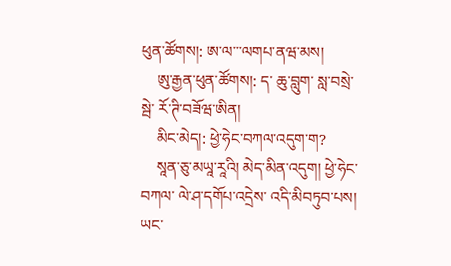ཕུན་ཚོགས།: ཨ་ལ་་་ལགཔ་ནཝ་མས།
    ཨུ་རྒྱན་ཕུན་ཚོགས།: ད་ ཆུ་བླུག་ སླ་བསྲེ་སྦེ་ རོ་ཊི་བཟོཝ་ཨིན།
    མིང་མེད།: ཕྱེ་ཧེང་བཀལ་འདུག་ག?
    སཱན་ཅུ་མཡཱ་རཱའི། མེད་མིན་འདུག། ཕྱེ་ཧེང་བཀལ་ ལེ་ཤ་དགོཔ་འདྲེས་ འདི་མིབཏུབ་པས། ཡང་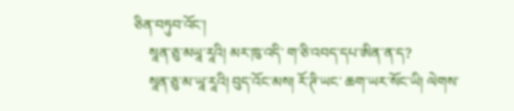ཅིན་བཏུབ་འོང་།
    སཱན་ཅུ་མཡཱ་རཱའི། མར་ཁུ་འདི་ ག་ཅི་འབད་དཔ་ཨིན་ན་ད?
    སཱན་ཅུ་མ་ཡཱ་རཱའི། བུད་འོང་མས། རོ་ཊི་ཡང་ ཆག་ཡར་སོང་ཡི། ལེགས་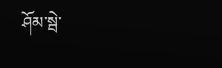ཤོམ་སྦེ་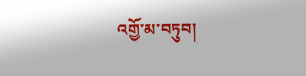འགྱོ་མ་བཏུབ།